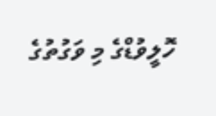ހޮލީވުޑްގެ މި ވަގުތުގެ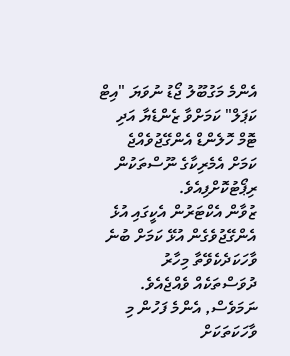އެންމެ މަގުބޫލު ޖޯޑު ނުވަޔަ "އިޓް ކަޕަލް" ކަމަށްވާ ޒެންޑެޔާ އަދި ޓޮމް ހޮލެންޑް އެންގޭޖުވެއްޖެ ކަމަށް އެމެރިކާގެ ނޫސްތަކުން ރިޕޯޓުކޮށްފިއެވެ.
ޒުވާން އެކްޓަރުން އެކީގައި އުޅެ އެންގޭޖުވެގެން އުޅޭ ކަމަށް ބުނެ ވާހަކަދެކެވޭތާ މިހާރު ދުވަސްތަކެއް ވެއްޖެއެވެ. ނަމަވެސް, އެންމެ ފަހުން މި ވާހަކަތަކަށް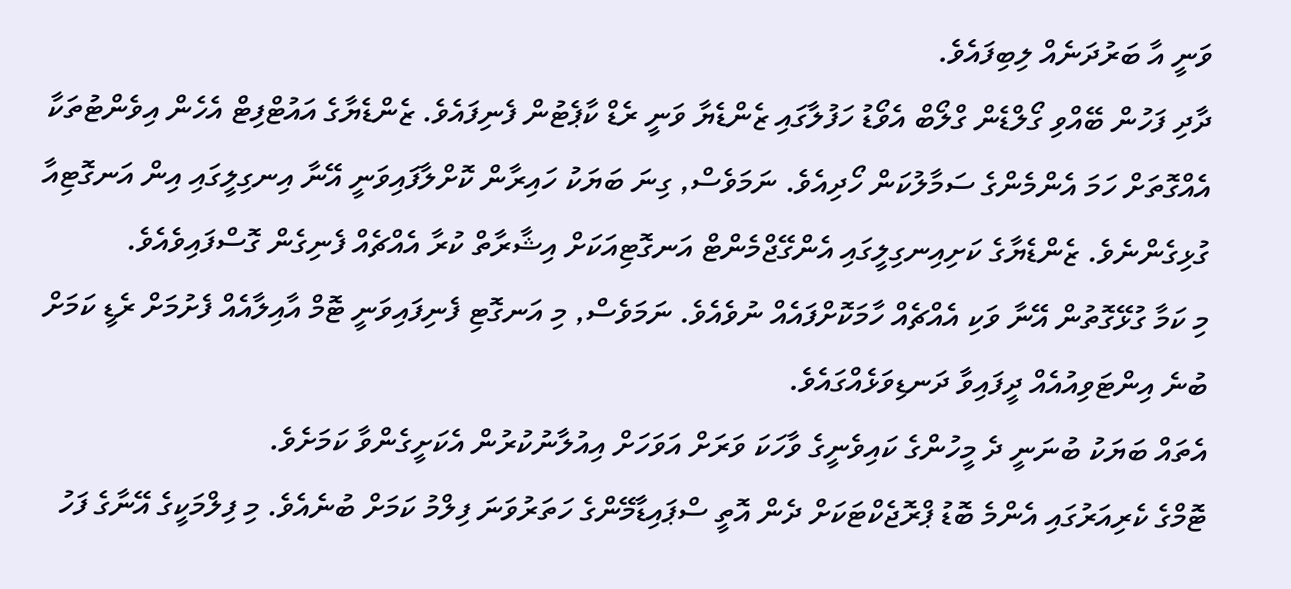ވަނީ އާ ބަރުދަނެއް ލިބިފައެވެ.
ދާދި ފަހުން ބޭއްވި ގޯލްޑެން ގްލޯބް އެވޯޑު ހަފުލާގައި ޒެންޑެޔާ ވަނީ ރެޑް ކާޕެޓުން ފެނިފައެވެ. ޒެންޑެޔާގެ އައުޓްފިޓް އެހެން އިވެންޓުތަކާ އެއްގޮތަށް ހަމަ އެންމެންގެ ސަމާލުކަން ހޯދިއެވެ. ނަމަވެސް, ގިނަ ބަޔަކު ހައިރާން ކޮށްލާފައިވަނީ އޭނާ އިނގިލީގައި އިން އަނގޮޓިއާ ގުޅިގެންނެވެ. ޒެންޑެޔާގެ ކަށިއިނގިލީގައި އެންގޭޖްމެންޓް އަނގޮޓިއަކަށް އިޝާރާތް ކުރާ އެއްޗެއް ފެނިގެން ގޮސްފައިވެއެވެ.
މި ކަމާ ގުޅޭގޮތުން އޭނާ ވަކި އެއްޗެއް ހާމަކޮށްފައެއް ނުވެއެވެ. ނަމަވެސް, މި އަނގޮޓި ފެނިފައިވަނީ ޓޮމް އާއިލާއެއް ފެށުމަށް ރެޑީ ކަމަށް ބުނެ އިންޓަވިއުއެއް ދީފައިވާ ދަނޑިވަޅެއްގައެވެ.
އެތައް ބަޔަކު ބުނަނީ ދެ މީހުންގެ ކައިވެނީގެ ވާހަކަ ވަރަށް އަވަހަށް އިއުލާނުކުރުން އެކަށީގެންވާ ކަމަށެވެ.
ޓޮމްގެ ކެރިއަރުގައި އެންމެ ބޮޑު ޕްރޮޖެކްޓަކަށް ދެން އޮތީ ސްޕައިޑާމޭންގެ ހަތަރުވަނަ ފިލްމު ކަމަށް ބުނެއެވެ. މި ފިލްމަކީގެ އޭނާގެ ފަހު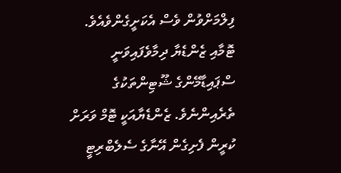ފިލްމަށްވުން ވެސް އެކަށީގެންވެއެވެ.
ޓޮމާއި ޒެންޑެޔާ ދިމާވެފައިވަނީ ސްޕައިޑާމޭންގެ ޝޫޓިންތަކުގެ ތެރެއިންނެވެ. ޒެންޑެޔާއަކީ ޓޮމް ވަރަށް ކުރީން ފެށިގެން އޭނާގެ ސެލެބްރިޓީ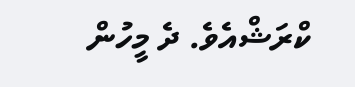ކްރަޝްއެވެ. ދެ މީހުން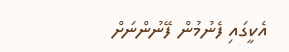އެކީގައި ފެނުމުން ފޭނުންނަށް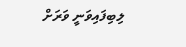ލިބިފައިވަނީ ވަރަށް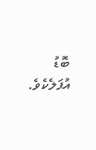ބޮޑު އުފަލެކެވެ.